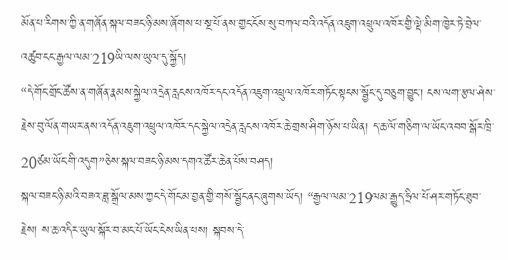མོན་པ་རིགས་ཀྱི་ན་གཞོན་སྐལ་བཟང་ཉི་མས་ཞོགས་པ་སྔ་པོ་ནས་གྱང་ངོས་སུ་བཀལ་བའི་འདོན་འཇུག་འཕྲུལ་འཁོར་གྱི་ལྡེ་མིག་ཁྱེར་ཏེ་བྲེལ་འཚུབ་ངང་རྒྱལ་ལམ་219ཡི་ལས་ཡུལ་དུ་སྐྱོད།
“དེ་གོང་གྲོང་ཚོས་ན་གཞོན་རྣམས་སྐྱེལ་འདྲེན་རླངས་འཁོར་དང་འདོན་འཇུག་འཕྲུལ་འཁོར་གཏོང་སྟངས་སྦྱོང་དུ་བཅུག་བྱུང་། ངས་ལག་རྩལ་ཤེས་རྗེས་བུ་ལོན་གཡར་ནས་འདོན་འཇུག་འཕྲུལ་འཁོར་དང་སྐྱེལ་འདྲེན་རླངས་འཁོར་ཆེ་གྲས་ཤིག་ཉོས་པ་ཡིན། ད་ཆ་ལོ་གཅིག་ལ་ཡོང་འབབ་སྒོར་ཁྲི་20ཙམ་ཡོང་གི་འདུག”ཅེས་སྐལ་བཟང་ཉི་མས་དགའ་ཚོར་ཆེན་པོས་བཤད།
སྐལ་བཟང་ཉི་མའི་བཟའ་ཟླ་སྒྲོལ་མས་ཀྱང་དེ་གོང་མ་བྱན་གྱི་གསོ་སྦྱོང་ནང་ཞུགས་ཡོད། “རྒྱལ་ལམ་219ལམ་རྒྱུད་ཧྲིལ་པོ་ཤར་གཏོང་ཐུབ་རྗེས། ས་ཆ་འདིར་ཡུལ་སྐོར་བ་མང་པོ་ཡོང་ངེས་ཡིན་པས། སྐབས་དེ་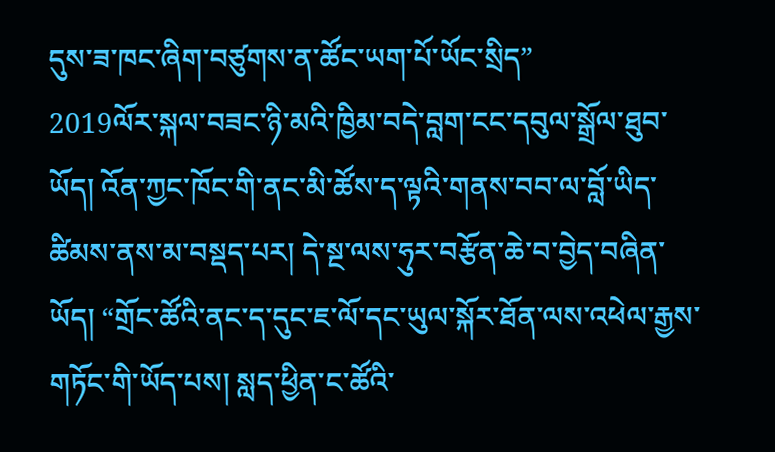དུས་ཟ་ཁང་ཞིག་བཙུགས་ན་ཚོང་ཡག་པོ་ཡོང་སྲིད”
2019ལོར་སྐལ་བཟང་ཉི་མའི་ཁྱིམ་བདེ་བླག་ངང་དབུལ་སྒྲོལ་ཐུབ་ཡོད། འོན་ཀྱང་ཁོང་གི་ནང་མི་ཚོས་ད་ལྟའི་གནས་བབ་ལ་བློ་ཡིད་ཚིམས་ནས་མ་བསྡད་པར། དེ་སྔ་ལས་ཧུར་བརྩོན་ཆེ་བ་བྱེད་བཞིན་ཡོད། “གྲོང་ཚོའི་ནང་ད་དུང་ཇ་ལོ་དང་ཡུལ་སྐོར་ཐོན་ལས་འཕེལ་རྒྱས་གཏོང་གི་ཡོད་པས། སླད་ཕྱིན་ང་ཚོའི་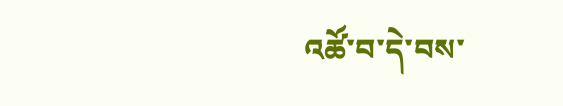འཚོ་བ་དེ་བས་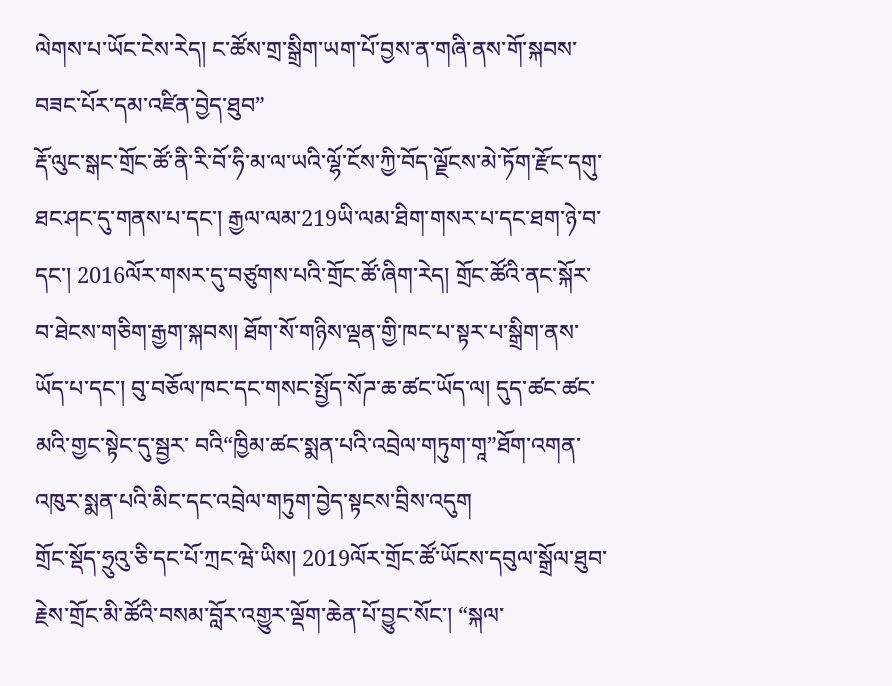ལེགས་པ་ཡོང་ངེས་རེད། ང་ཚོས་གྲ་སྒྲིག་ཡག་པོ་བྱས་ན་གཞི་ནས་གོ་སྐབས་བཟང་པོར་དམ་འཛིན་བྱེད་ཐུབ”
རྡོ་ལུང་སྒང་གྲོང་ཚོ་ནི་རི་བོ་ཧི་མ་ལ་ཡའི་ལྷོ་ངོས་ཀྱི་བོད་ལྗོངས་མེ་ཏོག་རྫོང་དགུ་ཐང་ཤང་དུ་གནས་པ་དང་། རྒྱལ་ལམ་219ཡི་ལམ་ཐིག་གསར་པ་དང་ཐག་ཉེ་བ་དང་། 2016ལོར་གསར་དུ་བཙུགས་པའི་གྲོང་ཚོ་ཞིག་རེད། གྲོང་ཚོའི་ནང་སྐོར་བ་ཐེངས་གཅིག་རྒྱག་སྐབས། ཐོག་སོ་གཉིས་ལྡན་གྱི་ཁང་པ་སྟར་པ་སྒྲིག་ནས་ཡོད་པ་དང་། བུ་བཅོལ་ཁང་དང་གསང་སྤྱོད་སོཌ་ཆ་ཚང་ཡོད་ལ། དུད་ཚང་ཚང་མའི་གྱང་སྟེང་དུ་སྦྱར་ བའི“ཁྱིམ་ཚང་སྨན་པའི་འབྲེལ་གཏུག་གཱ”ཐོག་འགན་འཁུར་སྨན་པའི་མིང་དང་འབྲེལ་གཏུག་བྱེད་སྟངས་བྲིས་འདུག
གྲོང་སྡོད་ཧྲུའུ་ཅི་དང་པོ་ཀྲང་ཝེ་ཡིས། 2019ལོར་གྲོང་ཚོ་ཡོངས་དབུལ་སྒྲོལ་ཐུབ་རྗེས་གྲོང་མི་ཚོའི་བསམ་བློར་འགྱུར་ལྡོག་ཆེན་པོ་བྱུང་སོང་། “སྐལ་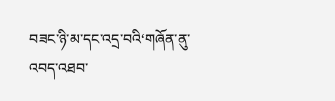བཟང་ཉི་མ་དང་འདྲ་བའི‘གཞོན་ནུ་འབད་འཐབ་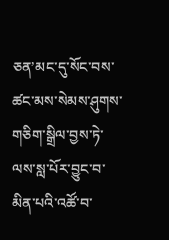ཅན’མང་དུ་སོང་བས་ཚང་མས་སེམས་ཤུགས་གཅིག་སྒྲིལ་བྱས་ཏེ་ལས་སླ་པོར་བྱུང་བ་མིན་པའི་འཚོ་བ་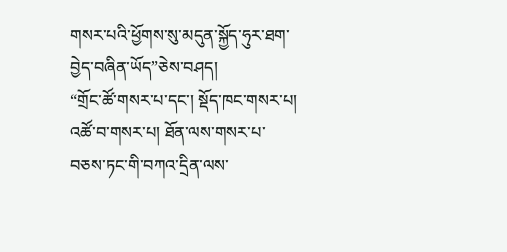གསར་པའི་ཕྱོགས་སུ་མདུན་སྐྱོད་ཧུར་ཐག་བྱེད་བཞིན་ཡོད”ཅེས་བཤད།
“གྲོང་ཚོ་གསར་པ་དང་། སྡོད་ཁང་གསར་པ། འཚོ་བ་གསར་པ། ཐོན་ལས་གསར་པ་བཅས་ཏང་གི་བཀའ་དྲིན་ལས་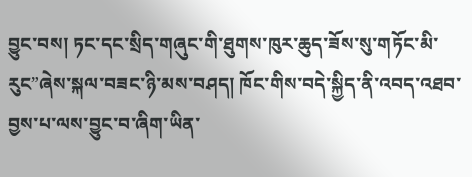བྱུང་བས། ཏང་དང་སྲིད་གཞུང་གི་ཐུགས་ཁུར་ཆུད་ཟོས་སུ་གཏོང་མི་རུང”ཞེས་སྐལ་བཟང་ཉི་མས་བཤད། ཁོང་གིས་བདེ་སྐྱིད་ནི་འབད་འཐབ་བྱས་པ་ལས་བྱུང་བ་ཞིག་ཡིན་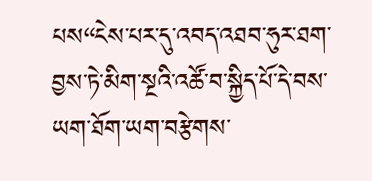པས“ངེས་པར་དུ་འབད་འཐབ་ཧུར་ཐག་བྱས་ཏེ་མིག་སྔའི་འཚོ་བ་སྐྱིད་པོ་དེ་བས་ཡག་ཐོག་ཡག་བརྩེགས་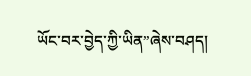ཡོང་བར་བྱེད་ཀྱི་ཡིན”ཞེས་བཤད།